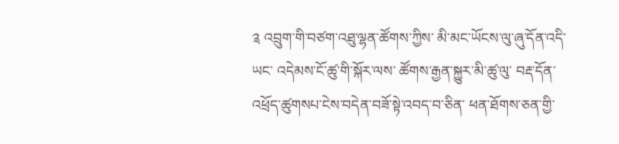༉ འབྲུག་གི་བཙག་འཐུ་ལྷན་ཚོགས་ཀྱིས་ མི་མང་ཡོངས་ལུ་ཞུ་དོན་འདི་ཡང་ འདེམས་ངོ་ཚུ་གི་སྐོར་ལས་ ཚོགས་རྒྱན་སྐྱུར་མི་ཚུ་ལུ་ བརྡ་དོན་འཕྲོད་ཚུགསཔ་ངེས་བདེན་བཟོ་སྟེ་འབད་བ་ཅིན་ ཕན་ཐོགས་ཅན་གྱི་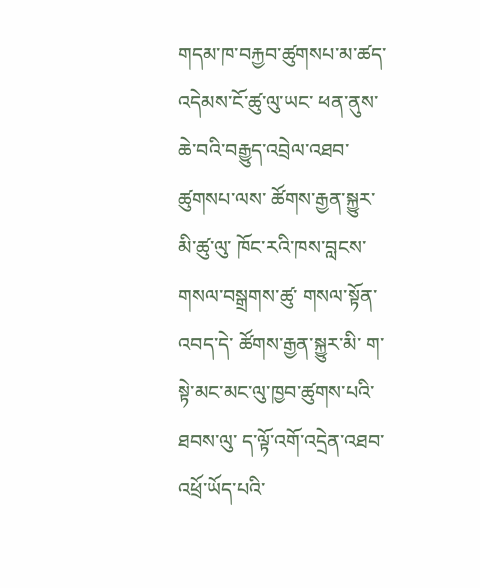གདམ་ཁ་བརྐྱབ་ཚུགསཔ་མ་ཚད་ འདེམས་ངོ་ཚུ་ལུ་ཡང་ ཕན་ནུས་ཆེ་བའི་བརྒྱུད་འབྲེལ་འཐབ་ཚུགསཔ་ལས་ ཚོགས་རྒྱན་སྐྱུར་མི་ཚུ་ལུ་ ཁོང་རའི་ཁས་བླངས་གསལ་བསྒྲགས་ཚུ་ གསལ་སྟོན་འབད་དེ་ ཚོགས་རྒྱན་སྐྱུར་མི་ ག་སྟེ་མང་མང་ལུ་ཁྱབ་ཚུགས་པའི་ཐབས་ལུ་ ད་ལྟོ་འགོ་འདྲེན་འཐབ་འཕྲོ་ཡོད་པའི་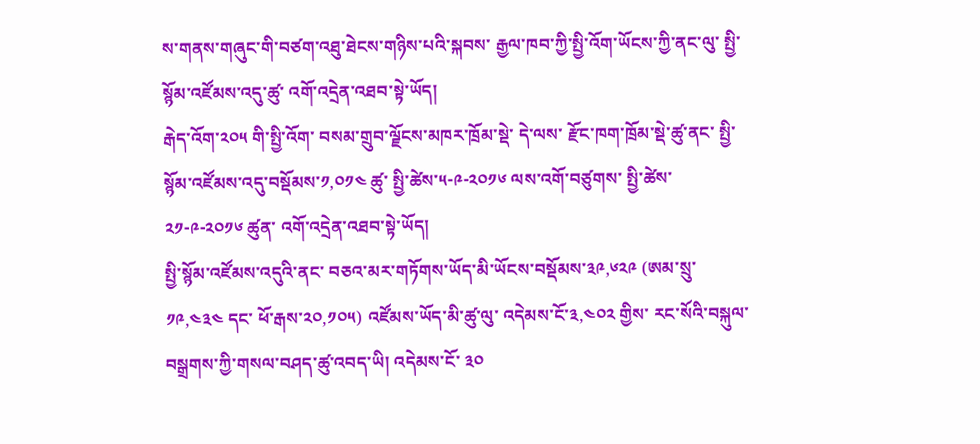ས་གནས་གཞུང་གི་བཙག་འཐུ་ཐེངས་གཉིས་པའི་སྐབས་ རྒྱལ་ཁབ་ཀྱི་སྤྱི་འོག་ཡོངས་ཀྱི་ནང་ལུ་ སྤྱི་སྙོམ་འཛོམས་འདུ་ཚུ་ འགོ་འདྲེན་འཐབ་སྟེ་ཡོད།
རྒེད་འོག་༢༠༥ གི་སྤྱི་འོག་ བསམ་གྲུབ་ལྗོངས་མཁར་ཁྲོམ་སྡེ་ དེ་ལས་ རྫོང་ཁག་ཁྲོམ་སྡེ་ཚུ་ནང་ སྤྱི་སྙོམ་འཛོམས་འདུ་བསྡོམས་༡,༠༡༤ ཚུ་ སྤྱི་ཚེས་༥-༩-༢༠༡༦ ལས་འགོ་བཙུགས་ སྤྱི་ཚེས་༢༡-༩-༢༠༡༦ ཚུན་ འགོ་འདྲེན་འཐབ་སྟེ་ཡོད།
སྤྱི་སྙོམ་འཛོམས་འདུའི་ནང་ བཅའ་མར་གཏོགས་ཡོད་མི་ཡོངས་བསྡོམས་༣༩,༦༢༩ (ཨམ་སྲུ་༡༩,༤༣༤ དང་ ཕོ་རྒས་༢༠,༡༠༥) འཛོམས་ཡོད་མི་ཚུ་ལུ་ འདེམས་ངོ་༣,༤༠༢ གྱིས་ རང་སོའི་བསྐུལ་བསྒྲགས་ཀྱི་གསལ་བཤད་ཚུ་འབད་ཡི། འདེམས་ངོ་ ༣༠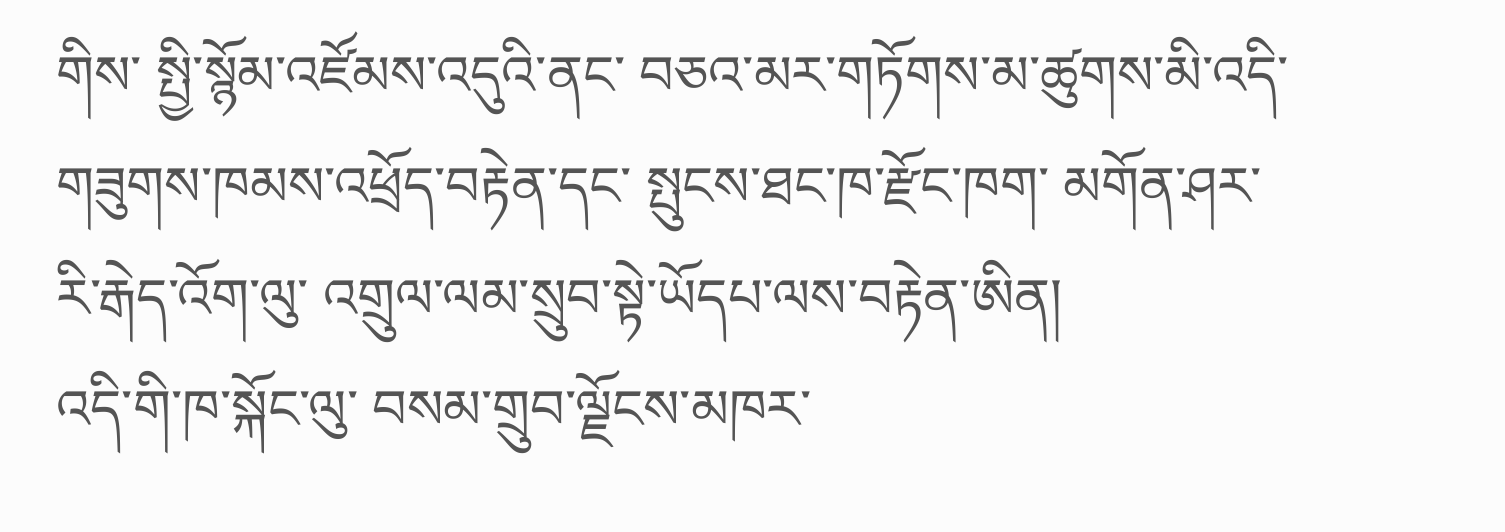གིས་ སྤྱི་སྙོམ་འཛོམས་འདུའི་ནང་ བཅའ་མར་གཏོགས་མ་ཚུགས་མི་འདི་ གཟུགས་ཁམས་འཕྲོད་བརྟེན་དང་ སྤུངས་ཐང་ཁ་རྫོང་ཁག་ མགོན་ཤར་རི་རྒེད་འོག་ལུ་ འགྲུལ་ལམ་སྲུབ་སྟེ་ཡོདཔ་ལས་བརྟེན་ཨིན།
འདི་གི་ཁ་སྐོང་ལུ་ བསམ་གྲུབ་ལྗོངས་མཁར་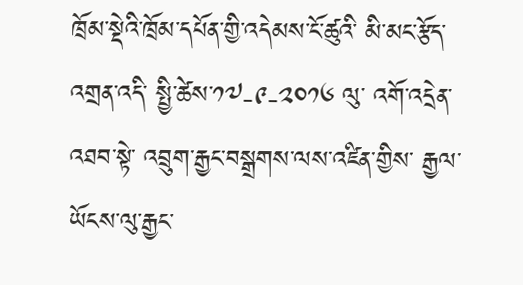ཁྲོམ་སྡེའི་ཁྲོམ་དཔོན་གྱི་འདེམས་ངོ་ཚུའི་ མི་མང་རྩོད་འགྲན་འདི་ སྤྱི་ཚེས་༡༧-༩-༢༠༡༦ ལུ་ འགོ་འདྲེན་འཐབ་སྟེ་ འབྲུག་རྒྱང་བསྒྲགས་ལས་འཛིན་གྱིས་ རྒྱལ་ཡོངས་ལུ་རྒྱང་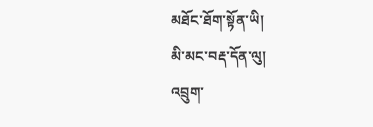མཐོང་ཐོག་སྟོན་ཡི།
མི་མང་བརྡ་དོན་ལུ།
འབྲུག་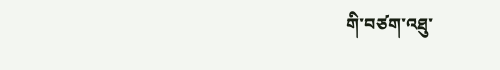གི་བཙག་འཐུ་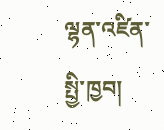ལྷན་འཛིན་སྤྱི་ཁྱབ།